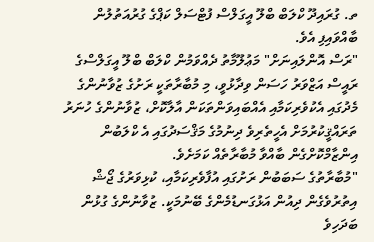ތ. ގުރައިދޫ ކްލަބް ބްލޫ އީގަލްސް ފުޓްސަލް ކަޕްގެ ގުރުއަތުލުން ބާއްވައިފި އެވެ.
"ރަސް އޮންލައިނަށް" މަޢުލޫމާތު ދެއްވަމުން ކްލަބް ބްލޫ އީގަލްސްގެ ރައީސް އަޒްވަރު ހަސަން ވިދާޅުވީ، މި މުބާރާތަކީ ރަށުގެ ޒުވާނުންގެ މެދުގައި އެކުވެރިކަމާއި އެއްބައިވަންތަކަން އާލާކޮށް، ޒުވާނުންގެ ހުނަރު ތަރައްޤީކުރުމަށް އެހީތެރިވެ ދިނުމުގެ މަޤްސަދުގައި އެ ކްލަބުން އިންޒާމްކޮށްގެން ބާއްވާ މުބާރާތެއް ކަމަށެވެ.
"މުބާރާތުގެ ސަބަބުން ރަށުގައި އުފާވެރިކަމާއި، ކުޅިވަރުގެ ޖޯޝް އިތުރުވެގެން ދިއުން އަޅުގަނޑުމެންގެ ބޭނުމަކީ. ޒުވާނުންގެ ގުޅުން ބަދަހިވެ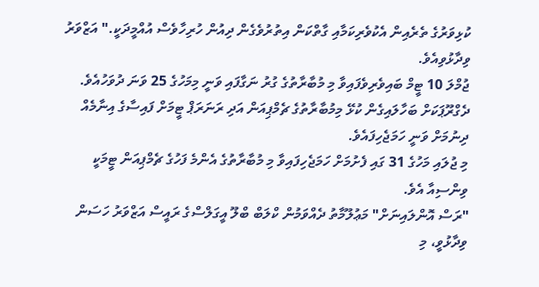ކުޅިވަރުގެ ތެރެއިން އެކުވެރިކަމާއި ގާތްކަން އިތުރުވެގެން ދިއުން ހުރިހާވެސް އުއްމީދަކީ." އަޒްވަރު ވިދާޅުވިއެވެ.
ޖުމްލަ 10 ޓީމް ބައިވެރިވެފައިވާ މި މުބާރާތުގެ ގުރު ނަގާފައި ވަނީ މިމަހުގެ 25 ވަނަ ދުވަހުއެވެ. ދެގްރޫޕަކަށް ބަހާލައިގެން ކުޅޭ މިމުބާރާތުގެ ޗެމްޕިއަން އަދި ރަނަރަޕް ޓީމަށް ފައިސާގެ އިނާމެއް ދިނުމަށް ވަނީ ހަމަޖެހިފައެވެ.
މި ޖުލައި މަހުގެ 31 ގައި ފެށުމަށް ހަމަޖެހިފައިވާ މި މުބާރާތުގެ އެންމެ ފަހުގެ ޗެމްޕިއަން ޓީމަކީ ވިންސިއާ އެވެ.
"ރަސް އޮންލައިނަށް" މަޢުލޫމާތު ދެއްވަމުން ކްލަބް ބްލޫ އީގަލްސްގެ ރައީސް އަޒްވަރު ހަސަން ވިދާޅުވީ، މި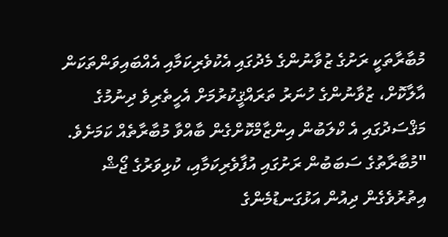މުބާރާތަކީ ރަށުގެ ޒުވާނުންގެ މެދުގައި އެކުވެރިކަމާއި އެއްބައިވަންތަކަން އާލާކޮށް، ޒުވާނުންގެ ހުނަރު ތަރައްޤީކުރުމަށް އެހީތެރިވެ ދިނުމުގެ މަޤްސަދުގައި އެ ކްލަބުން އިންޒާމްކޮށްގެން ބާއްވާ މުބާރާތެއް ކަމަށެވެ.
"މުބާރާތުގެ ސަބަބުން ރަށުގައި އުފާވެރިކަމާއި، ކުޅިވަރުގެ ޖޯޝް އިތުރުވެގެން ދިއުން އަޅުގަނޑުމެންގެ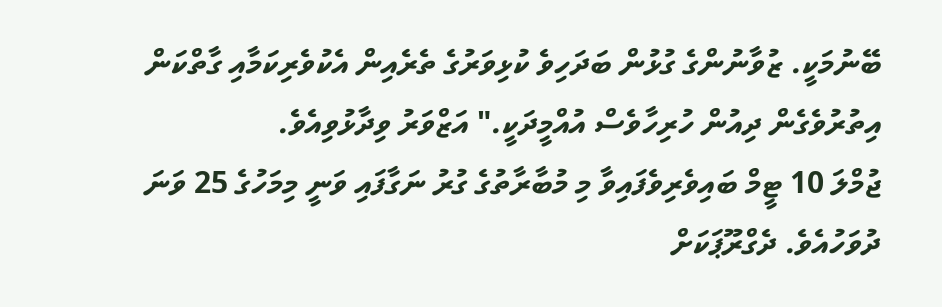ބޭނުމަކީ. ޒުވާނުންގެ ގުޅުން ބަދަހިވެ ކުޅިވަރުގެ ތެރެއިން އެކުވެރިކަމާއި ގާތްކަން އިތުރުވެގެން ދިއުން ހުރިހާވެސް އުއްމީދަކީ." އަޒްވަރު ވިދާޅުވިއެވެ.
ޖުމްލަ 10 ޓީމް ބައިވެރިވެފައިވާ މި މުބާރާތުގެ ގުރު ނަގާފައި ވަނީ މިމަހުގެ 25 ވަނަ ދުވަހުއެވެ. ދެގްރޫޕަކަށް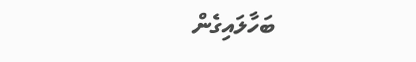ބަހާލައިގެން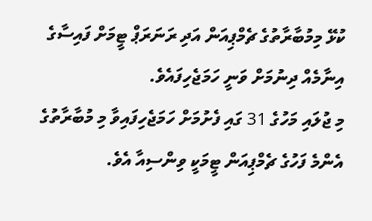ކުޅޭ މިމުބާރާތުގެ ޗެމްޕިއަން އަދި ރަނަރަޕް ޓީމަށް ފައިސާގެ އިނާމެއް ދިނުމަށް ވަނީ ހަމަޖެހިފައެވެ.
މި ޖުލައި މަހުގެ 31 ގައި ފެށުމަށް ހަމަޖެހިފައިވާ މި މުބާރާތުގެ އެންމެ ފަހުގެ ޗެމްޕިއަން ޓީމަކީ ވިންސިއާ އެވެ.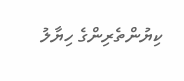ކިޔުންތެރިންގެ ހިޔާލު